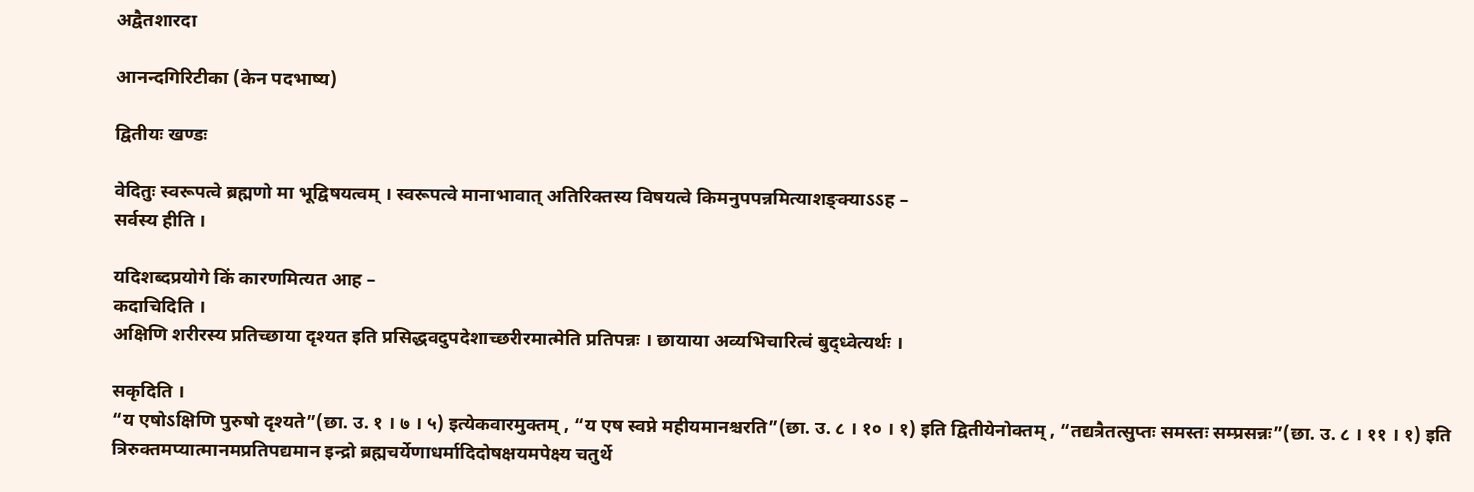अद्वैतशारदा

आनन्दगिरिटीका (केन पदभाष्य)

द्वितीयः खण्डः

वेदितुः स्वरूपत्वे ब्रह्मणो मा भूद्विषयत्वम् । स्वरूपत्वे मानाभावात् अतिरिक्तस्य विषयत्वे किमनुपपन्नमित्याशङ्क्याऽऽह –
सर्वस्य हीति ।

यदिशब्दप्रयोगे किं कारणमित्यत आह –
कदाचिदिति ।
अक्षिणि शरीरस्य प्रतिच्छाया दृश्यत इति प्रसिद्धवदुपदेशाच्छरीरमात्मेति प्रतिपन्नः । छायाया अव्यभिचारित्वं बुद्ध्वेत्यर्थः ।

सकृदिति ।
“य एषोऽक्षिणि पुरुषो दृश्यते”(छा. उ. १ । ७ । ५) इत्येकवारमुक्तम् , “य एष स्वप्ने महीयमानश्चरति”(छा. उ. ८ । १० । १) इति द्वितीयेनोक्तम् , “तद्यत्रैतत्सुप्तः समस्तः सम्प्रसन्नः”(छा. उ. ८ । ११ । १) इति त्रिरुक्तमप्यात्मानमप्रतिपद्यमान इन्द्रो ब्रह्मचर्येणाधर्मादिदोषक्षयमपेक्ष्य चतुर्थे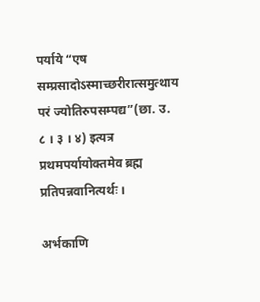पर्याये “एष सम्प्रसादोऽस्माच्छरीरात्समुत्थाय परं ज्योतिरुपसम्पद्य”(छा. उ. ८ । ३ । ४) इत्यत्र प्रथमपर्यायोक्तमेव ब्रह्म प्रतिपन्नवानित्यर्थः ।

अर्भकाणि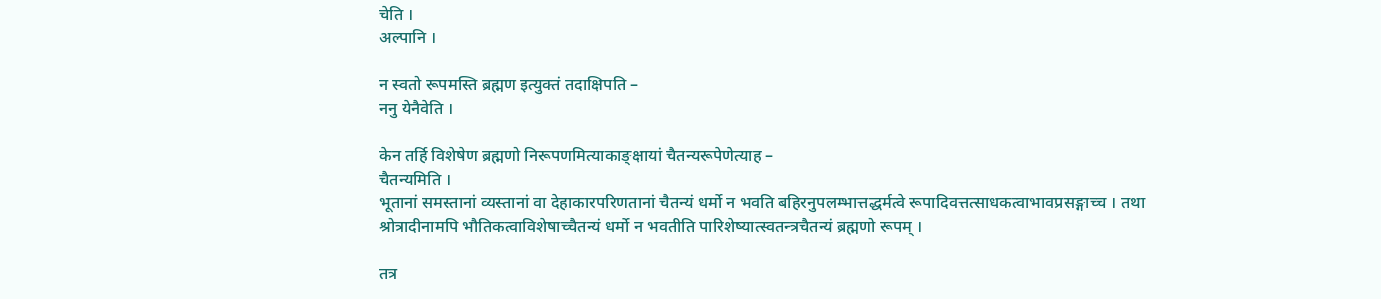चेति ।
अल्पानि ।

न स्वतो रूपमस्ति ब्रह्मण इत्युक्तं तदाक्षिपति –
ननु येनैवेति ।

केन तर्हि विशेषेण ब्रह्मणो निरूपणमित्याकाङ्क्षायां चैतन्यरूपेणेत्याह –
चैतन्यमिति ।
भूतानां समस्तानां व्यस्तानां वा देहाकारपरिणतानां चैतन्यं धर्मो न भवति बहिरनुपलम्भात्तद्धर्मत्वे रूपादिवत्तत्साधकत्वाभावप्रसङ्गाच्च । तथा श्रोत्रादीनामपि भौतिकत्वाविशेषाच्चैतन्यं धर्मो न भवतीति पारिशेष्यात्स्वतन्त्रचैतन्यं ब्रह्मणो रूपम् ।

तत्र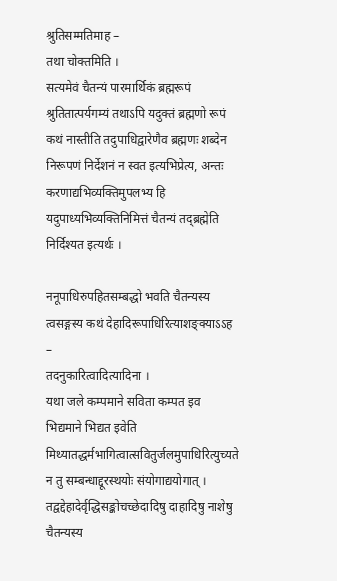श्रुतिसम्मतिमाह –
तथा चोक्तमिति ।
सत्यमेवं चैतन्यं पारमार्थिकं ब्रह्मरूपं श्रुतितात्पर्यगम्यं तथाऽपि यदुक्तं ब्रह्मणो रूपं कथं नास्तीति तदुपाधिद्वारेणैव ब्रह्मणः शब्देन निरूपणं निर्देशनं न स्वत इत्यभिप्रेत्य, अन्तः करणाद्यभिव्यक्तिमुपलभ्य हि यदुपाध्यभिव्यक्तिनिमित्तं चैतन्यं तद्ब्रह्मेति निर्दिश्यत इत्यर्थः ।

ननूपाधिरुपहितसम्बद्धो भवति चैतन्यस्य त्वसङ्गस्य कथं देहादिरूपाधिरित्याशङ्क्याऽऽह –
तदनुकारित्वादित्यादिना ।
यथा जले कम्पमाने सविता कम्पत इव भिद्यमाने भिद्यत इवेति मिथ्यातद्धर्मभागित्वात्सवितुर्जलमुपाधिरित्युच्यते न तु सम्बन्धाद्दूरस्थयोः संयोगाद्ययोगात् । तद्वद्देहादेर्वृद्धिसङ्कोचच्छेदादिषु दाहादिषु नाशेषु चैतन्यस्य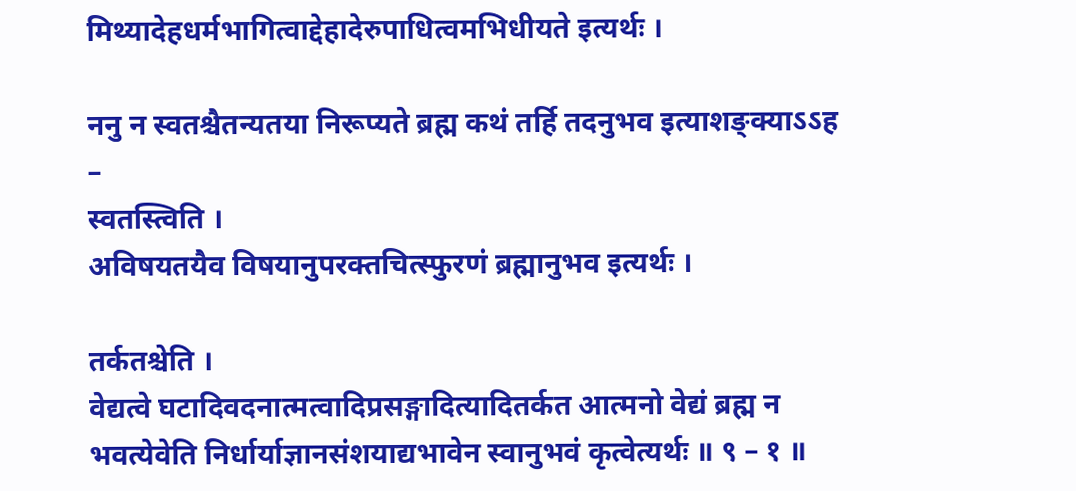मिथ्यादेहधर्मभागित्वाद्देहादेरुपाधित्वमभिधीयते इत्यर्थः ।

ननु न स्वतश्चैतन्यतया निरूप्यते ब्रह्म कथं तर्हि तदनुभव इत्याशङ्क्याऽऽह –
स्वतस्त्विति ।
अविषयतयैव विषयानुपरक्तचित्स्फुरणं ब्रह्मानुभव इत्यर्थः ।

तर्कतश्चेति ।
वेद्यत्वे घटादिवदनात्मत्वादिप्रसङ्गादित्यादितर्कत आत्मनो वेद्यं ब्रह्म न भवत्येवेति निर्धार्याज्ञानसंशयाद्यभावेन स्वानुभवं कृत्वेत्यर्थः ॥ ९ – १ ॥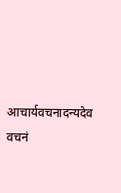आचार्यवचनादन्यदेव वचनं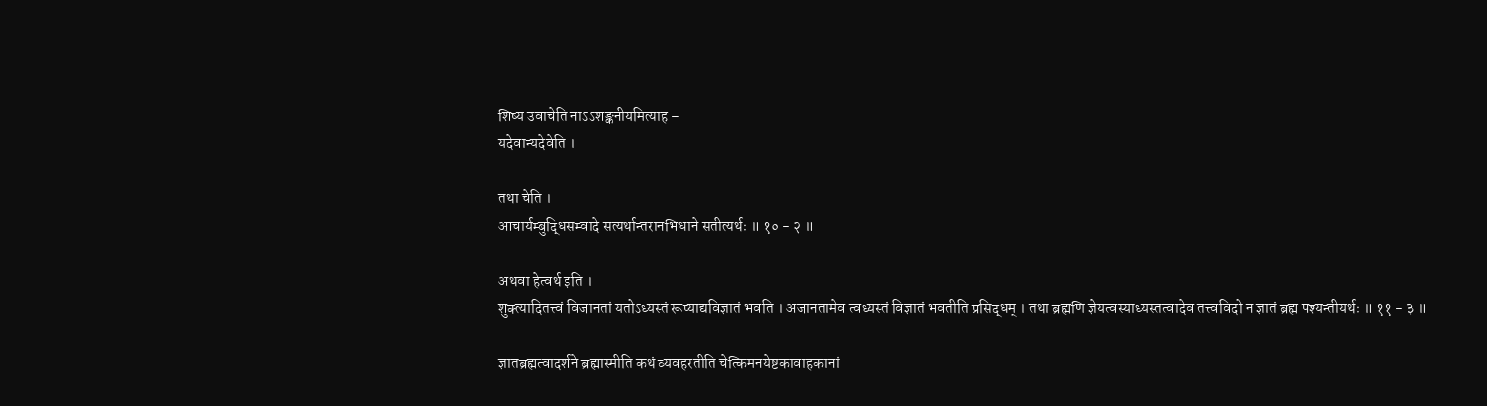शिष्य उवाचेति नाऽऽशङ्कनीयमित्याह –
यदेवान्यदेवेति ।

तथा चेति ।
आचार्यम्बुद्धिसम्वादे सत्यर्थान्तरानभिधाने सतीत्यर्थः ॥ १० - २ ॥

अथवा हेत्वर्थ इति ।
शुक्त्यादितत्त्वं विजानतां यतोऽध्यस्तं रूप्याद्यविज्ञातं भवति । अजानतामेव त्वध्यस्तं विज्ञातं भवतीति प्रसिद्धम् । तथा ब्रह्मणि ज्ञेयत्वस्याध्यस्तत्वादेव तत्त्वविदो न ज्ञातं ब्रह्म पश्यन्तीयर्थः ॥ ११ - ३ ॥

ज्ञातब्रह्मत्वादर्शने ब्रह्मास्मीति कथं व्यवहरतीति चेत्किमनयेष्टकावाहकानां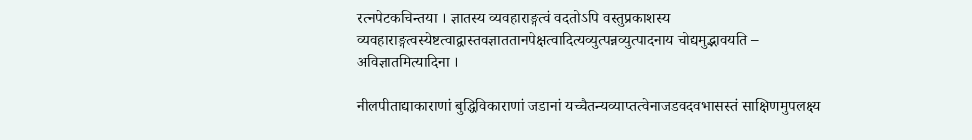रत्नपेटकचिन्तया । ज्ञातस्य व्यवहाराङ्गत्वं वदतोऽपि वस्तुप्रकाशस्य व्यवहाराङ्गत्वस्येष्टत्वाद्वास्तवज्ञाततानपेक्षत्वादित्यव्युत्पन्नव्युत्पादनाय चोद्यमुद्भावयति –
अविज्ञातमित्यादिना ।

नीलपीताद्याकाराणां बुद्धिविकाराणां जडानां यच्चैतन्यव्याप्तत्वेनाजडवदवभासस्तं साक्षिणमुपलक्ष्य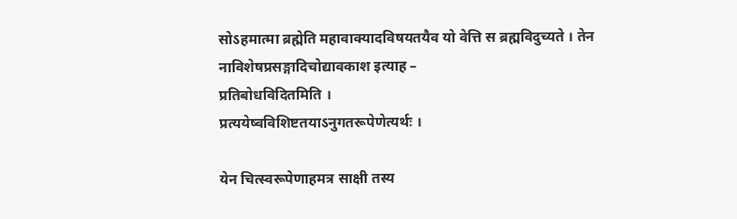सोऽहमात्मा ब्रह्मेति महावाक्यादविषयतयैव यो वेत्ति स ब्रह्मविदुच्यते । तेन नाविशेषप्रसङ्गादिचोद्यावकाश इत्याह –
प्रतिबोधविदितमिति ।
प्रत्ययेष्वविशिष्टतयाऽनुगतरूपेणेत्यर्थः ।

येन चित्स्वरूपेणाहमत्र साक्षी तस्य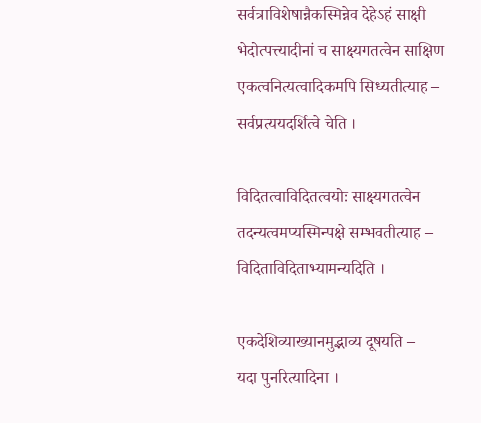सर्वत्राविशेषान्नैकस्मिन्नेव देहेऽहं साक्षी भेदोत्पत्त्यादीनां च साक्ष्यगतत्वेन साक्षिण एकत्वनित्यत्वादिकमपि सिध्यतीत्याह –
सर्वप्रत्ययदर्शित्वे चेति ।

विदितत्वाविदितत्वयोः साक्ष्यगतत्वेन तदन्यत्वमप्यस्मिन्पक्षे सम्भवतीत्याह –
विदिताविदिताभ्यामन्यदिति ।

एकदेशिव्याख्यानमुद्भाव्य दूषयति –
यदा पुनरित्यादिना ।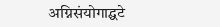अग्निसंयोगाद्घटे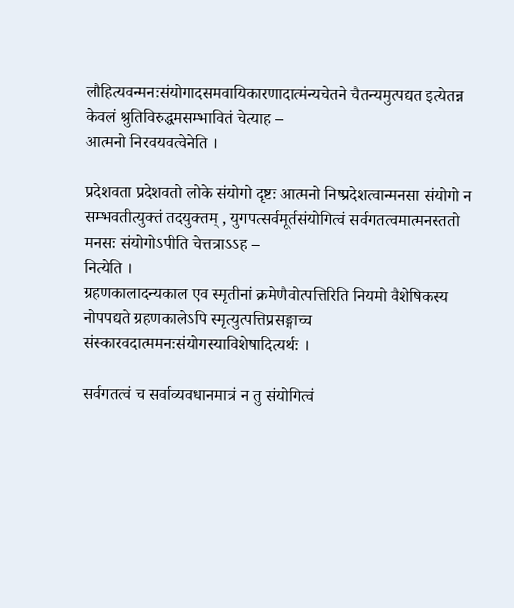लौहित्यवन्मनःसंयोगादसमवायिकारणादात्मंन्यचेतने चैतन्यमुत्पद्यत इत्येतन्न केवलं श्रुतिविरुद्धमसम्भावितं चेत्याह –
आत्मनो निरवयवत्वेनेति ।

प्रदेशवता प्रदेशवतो लोके संयोगो दृष्टः आत्मनो निष्प्रदेशत्वान्मनसा संयोगो न सम्भवतीत्युक्तं तदयुक्तम् , युगपत्सर्वमूर्तसंयोगित्वं सर्वगतत्वमात्मनस्ततो मनसः संयोगोऽपीति चेत्तत्राऽऽह –
नित्येति ।
ग्रहणकालादन्यकाल एव स्मृतीनां क्रमेणैवोत्पत्तिरिति नियमो वैशेषिकस्य नोपपद्यते ग्रहणकालेऽपि स्मृत्युत्पत्तिप्रसङ्गाच्च संस्कारवदात्ममनःसंयोगस्याविशेषादित्यर्थः ।

सर्वगतत्वं च सर्वाव्यवधानमात्रं न तु संयोगित्वं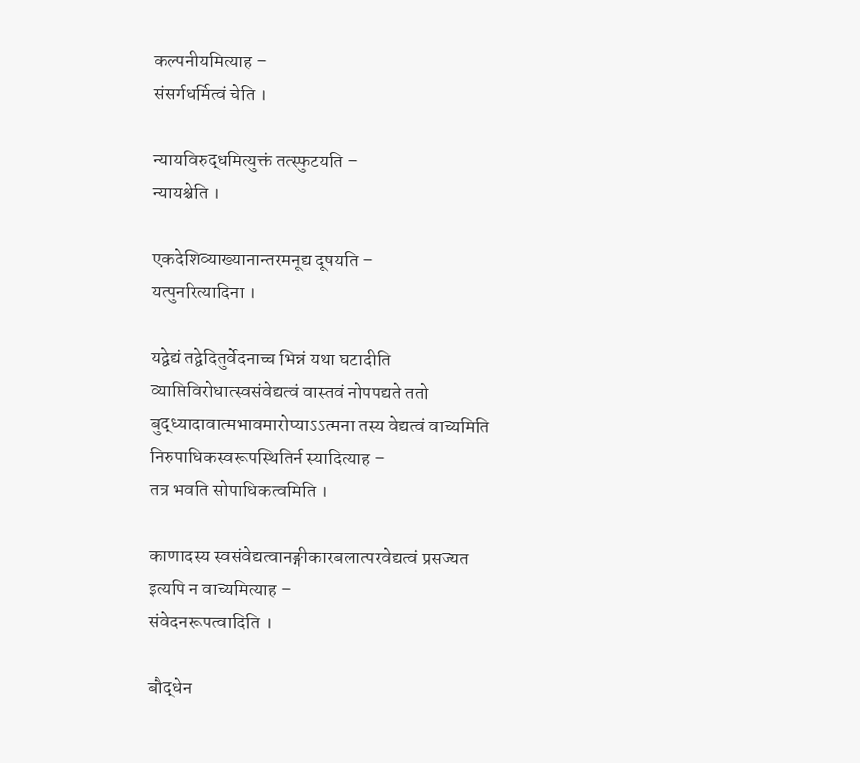कल्पनीयमित्याह –
संसर्गधर्मित्वं चेति ।

न्यायविरुद्धमित्युक्तं तत्स्फुटयति –
न्यायश्चेति ।

एकदेशिव्याख्यानान्तरमनूद्य दूषयति –
यत्पुनरित्यादिना ।

यद्वेद्यं तद्वेदितुर्वेदनाच्च भिन्नं यथा घटादीति व्याप्तिविरोधात्स्वसंवेद्यत्वं वास्तवं नोपपद्यते ततो बुद्ध्यादावात्मभावमारोप्याऽऽत्मना तस्य वेद्यत्वं वाच्यमिति निरुपाधिकस्वरूपस्थितिर्न स्यादित्याह –
तत्र भवति सोपाधिकत्वमिति ।

काणादस्य स्वसंवेद्यत्वानङ्गीकारबलात्परवेद्यत्वं प्रसज्यत इत्यपि न वाच्यमित्याह –
संवेदनरूपत्वादिति ।

बौद्धेन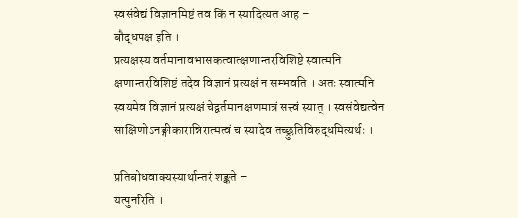स्वसंवेद्यं विज्ञानमिष्टं तव किं न स्यादित्यत आह –
बौद्धपक्ष इति ।
प्रत्यक्षस्य वर्तमानावभासकत्वात्क्षणान्तरविशिष्टे स्वात्मनि क्षणान्तरविशिष्टं तदेव विज्ञानं प्रत्यक्षं न सम्भवति । अतः स्वात्मनि स्वयमेव विज्ञानं प्रत्यक्षं चेद्वर्तमानक्षणमात्रं सत्त्वं स्यात् । स्वसंवेद्यत्वेन साक्षिणोऽनङ्गीकारान्निरात्मत्वं च स्यादेव तच्छ्रुतिविरुद्धमित्यर्थः ।

प्रतिबोधवाक्यस्यार्थान्तरं शङ्कते –
यत्पुनरिति ।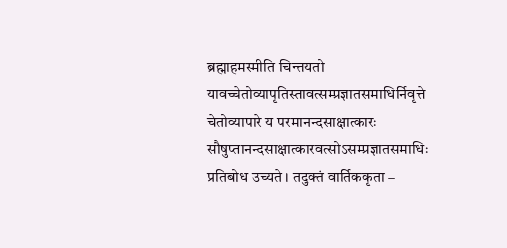ब्रह्माहमस्मीति चिन्तयतो यावच्चेतोव्यापृतिस्तावत्सम्प्रज्ञातसमाधिर्निवृत्ते चेतोव्यापारे य परमानन्दसाक्षात्कारः सौषुप्तानन्दसाक्षात्कारवत्सोऽसम्प्रज्ञातसमाधिः प्रतिबोध उच्यते । तदुक्तं वार्तिककृता –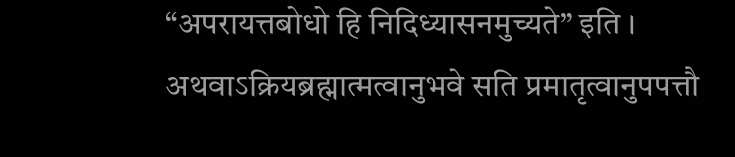“अपरायत्तबोधो हि निदिध्यासनमुच्यते” इति । अथवाऽक्रियब्रह्मात्मत्वानुभवे सति प्रमातृत्वानुपपत्तौ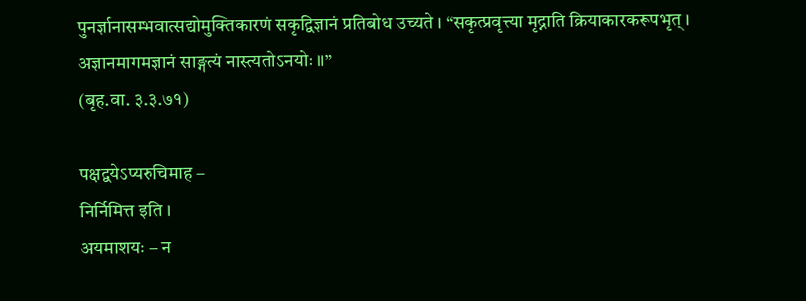पुनर्ज्ञानासम्भवात्सद्योमुक्तिकारणं सकृद्विज्ञानं प्रतिबोध उच्यते । “सकृत्प्रवृत्त्या मृद्नाति क्रियाकारकरूपभृत् ।
अज्ञानमागमज्ञानं साङ्गत्यं नास्त्यतोऽनयोः ॥”
(बृह.वा. ३.३.७१)

पक्षद्वयेऽप्यरुचिमाह –
निर्निमित्त इति ।
अयमाशयः – न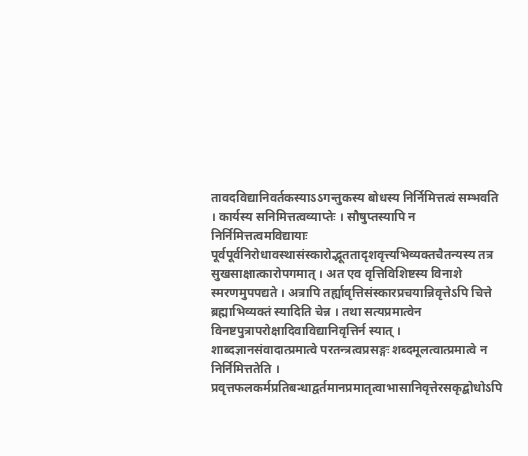तावदविद्यानिवर्तकस्याऽऽगन्तुकस्य बोधस्य निर्निमित्तत्वं सम्भवति । कार्यस्य सनिमित्तत्वव्याप्तेः । सौषुप्तस्यापि न निर्निमित्तत्वमविद्यायाः पूर्वपूर्वनिरोधावस्थासंस्कारोद्भूततादृशवृत्त्यभिव्यक्तचैतन्यस्य तत्र सुखसाक्षात्कारोपगमात् । अत एव वृत्तिविशिष्टस्य विनाशे स्मरणमुपपद्यते । अत्रापि तर्ह्यावृत्तिसंस्कारप्रचयान्निवृत्तेऽपि चित्ते ब्रह्माभिव्यक्तं स्यादिति चेन्न । तथा सत्यप्रमात्वेन विनष्टपुत्रापरोक्षादिवाविद्यानिवृत्तिर्न स्यात् । शाब्दज्ञानसंवादात्प्रमात्वे परतन्त्रत्वप्रसङ्गः शब्दमूलत्वात्प्रमात्वे न निर्निमित्ततेति । प्रवृत्तफलकर्मप्रतिबन्धाद्वर्तमानप्रमातृत्वाभासानिवृत्तेरसकृद्बोधोऽपि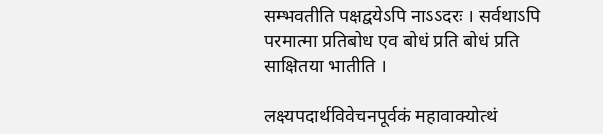सम्भवतीति पक्षद्वयेऽपि नाऽऽदरः । सर्वथाऽपि परमात्मा प्रतिबोध एव बोधं प्रति बोधं प्रति साक्षितया भातीति ।

लक्ष्यपदार्थविवेचनपूर्वकं महावाक्योत्थं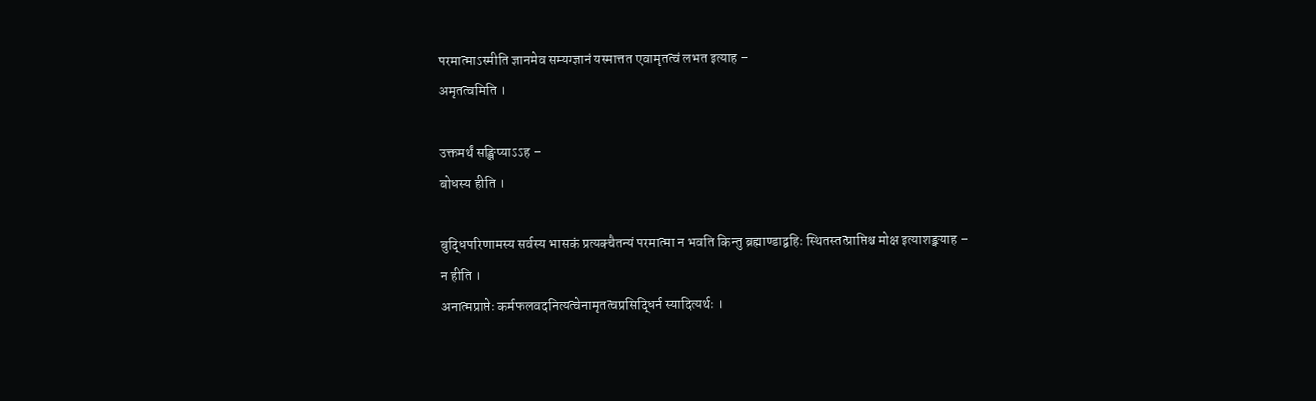परमात्माऽस्मीति ज्ञानमेव सम्यग्ज्ञानं यस्मात्तत एवामृतत्वं लभत इत्याह –
अमृतत्वमिति ।

उक्तमर्थं सङ्क्षिप्याऽऽह –
बोधस्य हीति ।

बुद्धिपरिणामस्य सर्वस्य भासकं प्रत्यक्चैतन्यं परमात्मा न भवति किन्तु ब्रह्माण्डाद्बहिः स्थितस्तत्प्राप्तिश्च मोक्ष इत्याशङ्क्याह –
न हीति ।
अनात्मप्राप्तेः कर्मफलवदनित्यत्वेनामृतत्वप्रसिद्धिर्न स्यादित्यर्थः ।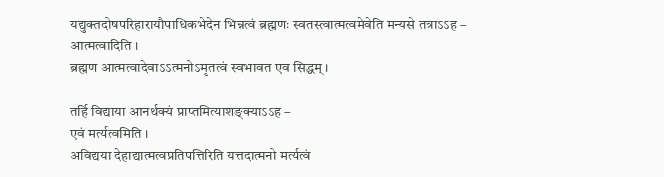यद्युक्तदोषपरिहारायौपाधिकभेदेन भिन्नत्वं ब्रह्मणः स्वतस्त्वात्मत्वमेवेति मन्यसे तत्राऽऽह –
आत्मत्वादिति ।
ब्रह्मण आत्मत्वादेवाऽऽत्मनोऽमृतत्वं स्वभावत एव सिद्धम् ।

तर्हि विद्याया आनर्थक्यं प्राप्तमित्याशङ्क्याऽऽह –
एवं मर्त्यत्वमिति ।
अविद्यया देहाद्यात्मत्वप्रतिपत्तिरिति यत्तदात्मनो मर्त्यत्वं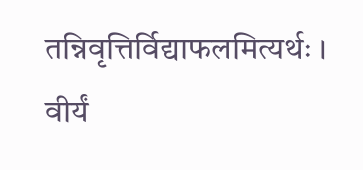तन्निवृत्तिर्विद्याफलमित्यर्थः । वीर्यं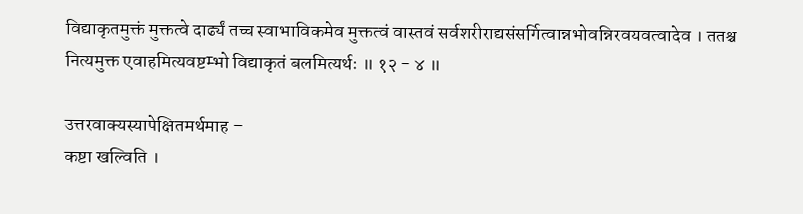विद्याकृतमुक्तं मुक्तत्वे दार्ढ्यं तच्च स्वाभाविकमेव मुक्तत्वं वास्तवं सर्वशरीराद्यसंसर्गित्वान्नभोवन्निरवयवत्वादेव । ततश्च नित्यमुक्त एवाहमित्यवष्टम्भो विद्याकृतं बलमित्यर्थः ॥ १२ - ४ ॥

उत्तरवाक्यस्यापेक्षितमर्थमाह –
कष्टा खल्विति ।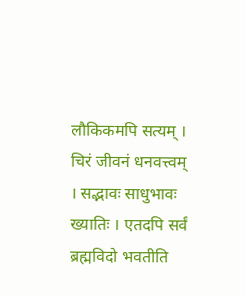लौकिकमपि सत्यम् । चिरं जीवनं धनवत्त्वम् । सद्भावः साधुभावः ख्यातिः । एतदपि सर्वं ब्रह्मविदो भवतीति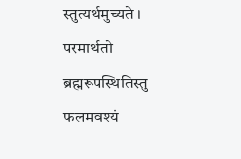स्तुत्यर्थमुच्यते । परमार्थतो ब्रह्मरूपस्थितिस्तु फलमवश्यं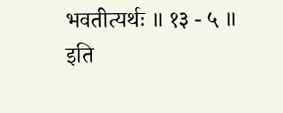भवतीत्यर्थः ॥ १३ - ५ ॥
इति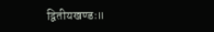द्वितीयखण्डः॥